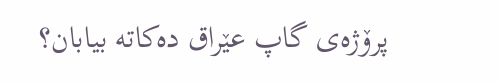پرۆژه‌ی گاپ عێراق دەکاتە بیابان؟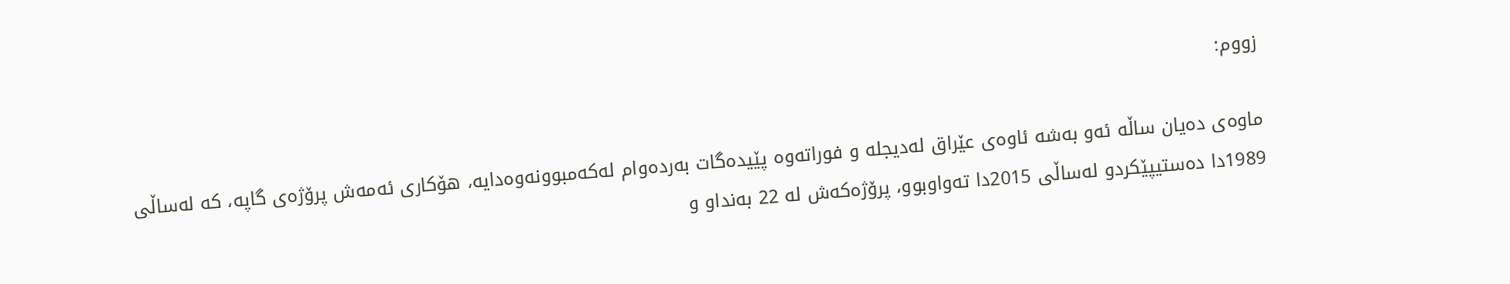زووم:

ماوه‌ی ده‌یان ساڵه‌ ئه‌و به‌شه ‌ئاوه‌ی عێراق له‌دیجله‌ و فوراته‌وه ‌پێیده‌گات به‌رده‌وام له‌كه‌مبوونه‌وه‌دایه‌، هۆكاری ئه‌مه‌ش پرۆژه‌ی گاپە، کە ‌له‌ساڵی 1989دا ده‌ستیپێكردو له‌ساڵی 2015دا ته‌واوبوو، پرۆژه‌كەش لە‌ 22 به‌نداو و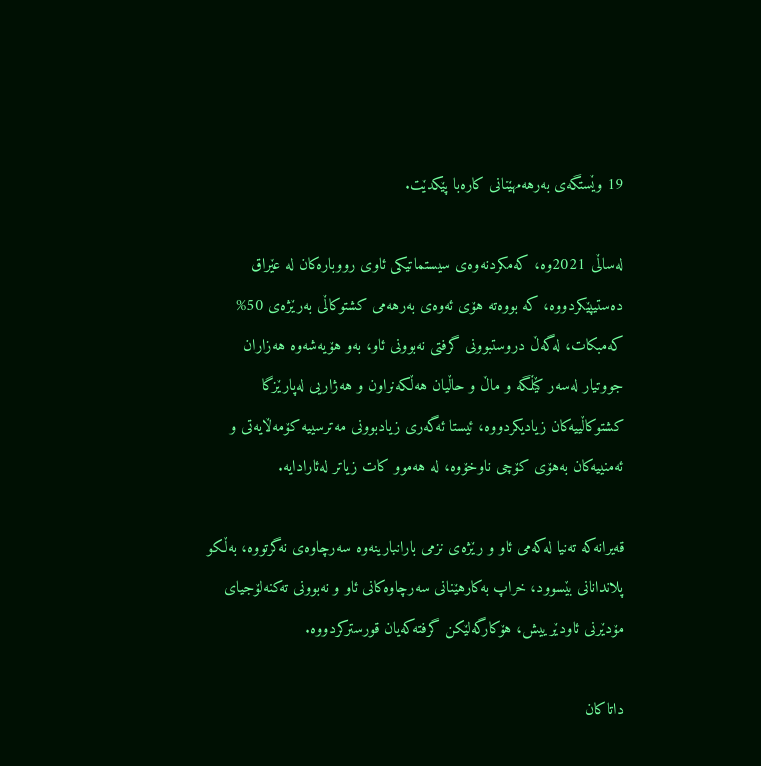19 وێستگه‌ی به‌رهه‌مهێنانی كاره‌با پێکدێت.

له‌ساڵی 2021وه‌، كه‌مكردنه‌وه‌ی سیستماتیكی ئاوی رووباره‌كان لە عێراق دەستیپێکردووە، کە بووه‌ته ‌هۆی ئه‌وه‌ی به‌رهه‌می كشتوكاڵی به‌رێژه‌ی 50% كه‌مبكات، لەگەڵ دروستبوونى گرفتی نه‌بوونی ئاو، بەو هۆیەشەوە هه‌زاران جووتیار له‌سه‌ر كێڵگه‌ و ماڵ و حاڵیان هه‌ڵكه‌نراون و هه‌ژاریی له‌پارێزگا كشتوكاڵییه‌كان زیادیكردووه‌، ئیستا ئه‌گه‌رى زیادبوونی مه‌ترسییه‌ كۆمه‌ڵایه‌تی و ئه‌منییه‌كان به‌هۆی كۆچی ناوخۆوه‌، له‌ هه‌موو كات زیاتر له‌ئارادایه.

قه‌یرانه‌كه‌ ته‌نیا له‌كه‌می ئاو و رێژه‌ی نزمی بارانبارینه‌وه‌ سه‌رچاوه‌ی نه‌گرتووه،‌ به‌ڵكو پلاندانانی بێسوود، خراپ به‌كارهێنانی سه‌رچاوه‌كانی ئاو و نه‌بوونی ته‌كنه‌لۆجیای مۆدێرنی ئاودێرییش، هۆكارگه‌لێكن گرفته‌كه‌یان قورستركردووه.

داتاكان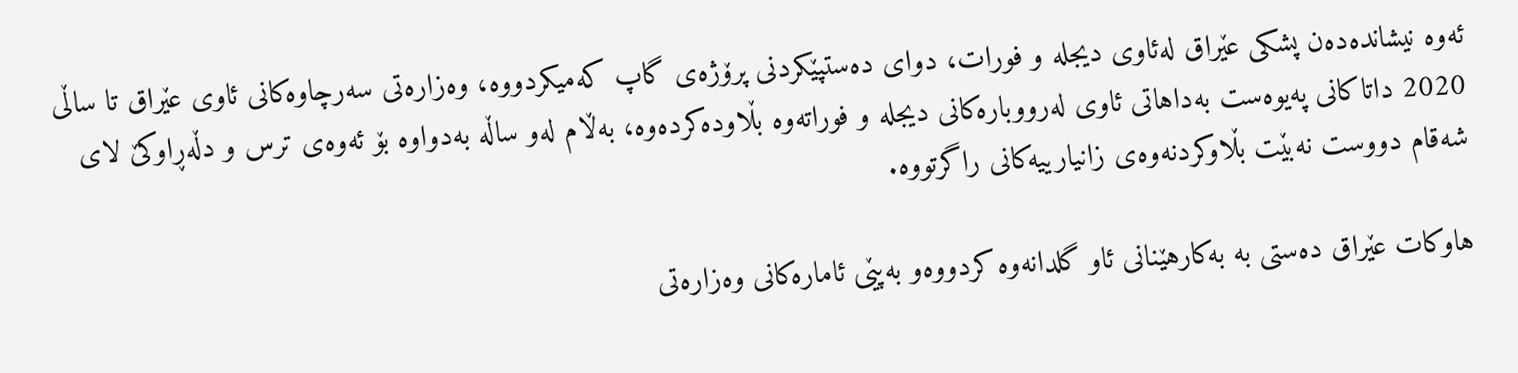ئه‌وه ‌نیشانده‌ده‌ن پشكی عێراق له‌ئاوی دیجله‌ و فورات، دوای ده‌ستپێكردنی پرۆژه‌ی گاپ كه‌میكردووه‌، وه‌زاره‌تی سه‌رچاوه‌كانی ئاوی عێراق تا ساڵی 2020 داتاكانی په‌یوه‌ست به‌داهاتی ئاوی له‌رووباره‌كانی دیجله‌ و فوراته‌وه ‌بڵاوده‌كرده‌وه،‌ به‌ڵام له‌و ساڵه‌ به‌دواوه ‌بۆ ئه‌وەی ‌ترس و دڵه‌ڕاوكێ لای شه‌قام دووست نه‌بێت بڵاوكردنه‌وه‌ی زانیارییه‌كانی راگرتووه‌.

هاوکات عێراق ده‌ستی به‌ به‌كارهێنانی ئاو گلدانەوە ‌كردووه‌و به‌پێی ئاماره‌كانی وه‌زاره‌تی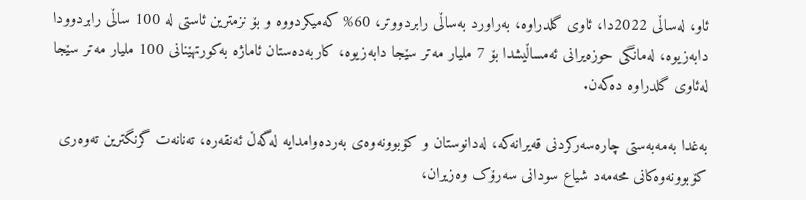ئاو، له‌ساڵی 2022دا، ئاوی گلدراوه‌، به‌راورد به‌ساڵی رابردووتر، 60% كه‌میكردووه‌ و بۆ نزمترین ئاستی له ‌100 ساڵی رابردوودا دابه‌زیوه‌، له‌مانگی حوزه‌یرانی ئه‌مساڵیشدا بۆ 7 ملیار مه‌تر سێجا دابه‌زیوه‌، كاربه‌ده‌ستان ئاماژه‌ به‌كورتهێنانی 100 ملیار مه‌تر سێجا له‌ئاوی گلدراوه‌ ده‌كه‌ن.

به‌غدا به‌مه‌به‌ستی چاره‌سه‌ركردنی قه‌یرانه‌كه‌، له‌دانوستان و كۆبوونه‌وه‌ی به‌رده‌وامدایه‌ له‌گه‌ڵ ئه‌نقه‌ره‌، ته‌نانه‌ت گرنگترین ته‌وه‌ری كۆبوونه‌وه‌كانی محه‌مه‌د شیاع سودانی سەرۆک وەزیران،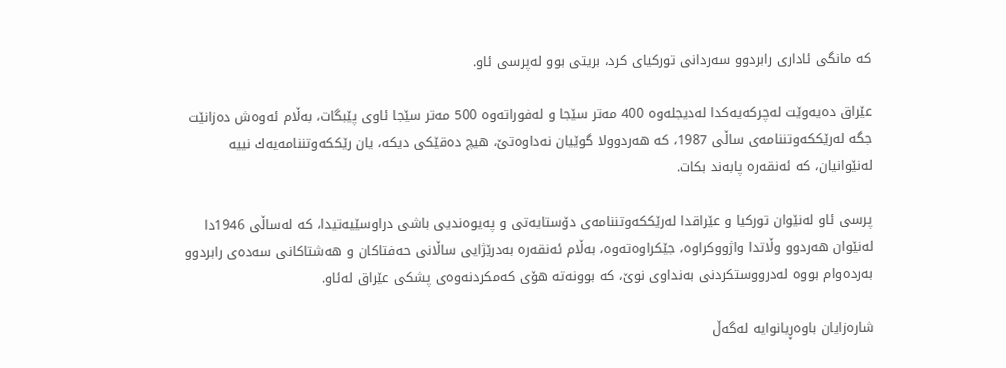كه ‌مانگی ئاداری رابردوو سه‌ردانی توركیای كرد، بریتی بوو له‌پرسی ئاو.

عێراق ده‌یه‌وێت له‌چركه‌یه‌كدا له‌دیجله‌وه‌ 400 مه‌تر سێجا و له‌فوراته‌وه‌ 500 مەتر سێجا ئاوی پێبگات، به‌ڵام ئه‌وه‌ش ده‌زانێت جگه‌ له‌رێككه‌وتننامه‌ی ساڵی 1987، كه‌ هه‌ردوولا گوێیان نه‌داوه‌تێ، هیچ ده‌قێكی دیكه،‌ یان رێككه‌وتننامه‌یه‌ك نییه‌ له‌نێوانیان، كه‌ ئه‌نقه‌ره ‌پابه‌ند بكات.

پرسی ئاو له‌نێوان توركیا و عێراقدا له‌رێككه‌وتننامه‌ی دۆستایه‌تی و په‌یوه‌ندیی باشی دراوسێیه‌تیدا، كه ‌له‌ساڵی 1946دا له‌نێوان هه‌ردوو وڵاتدا واژووكراوه‌، جێكراوه‌ته‌وه،‌ به‌ڵام ئه‌نقه‌ره ‌به‌درێژایی ساڵانی حه‌فتاكان و هه‌شتاكانی سه‌ده‌ی رابردوو به‌رده‌وام بووه ‌له‌درووستكردنی به‌نداوی نوێ، كه ‌بوونه‌ته‌ هۆی كه‌مكردنه‌وه‌ی پشكی عێراق له‌ئاو.

شاره‌زایان باوه‌ڕیانوایه‌ له‌گه‌ڵ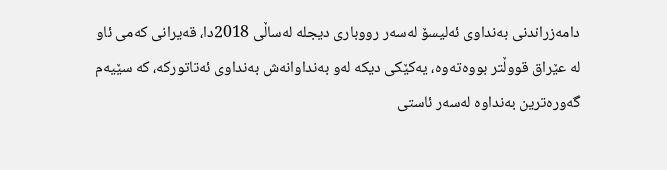دامه‌زراندنی به‌نداوی ئەلیسۆ له‌سه‌ر رووباری دیجله‌ له‌ساڵی 2018دا، قه‌یرانی كه‌می ئاو له‌ عێراق قووڵتر بووه‌ته‌وه‌، یه‌كێكی دیكه‌ له‌و به‌نداوانه‌ش به‌نداوی ئه‌تاتوركه‌، كه‌ سێیه‌م گه‌وره‌ترین به‌نداوه‌ له‌سه‌ر ئاستی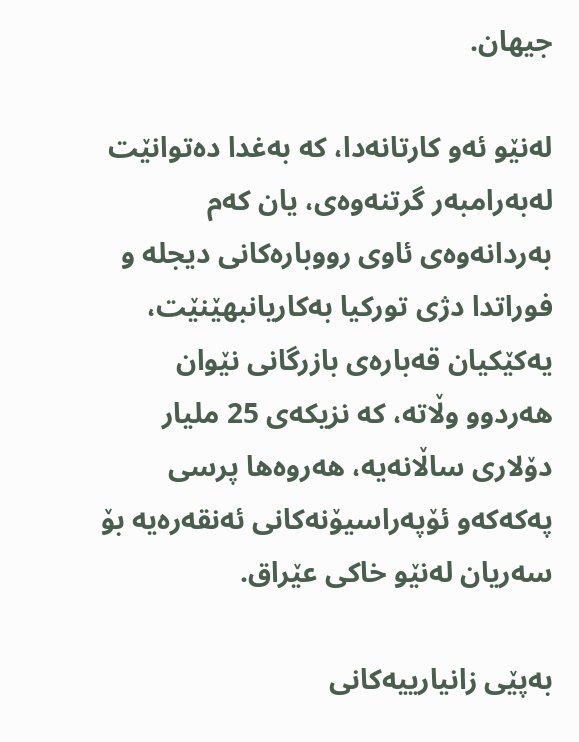جیهان.

له‌نێو ئه‌و كارتانه‌دا، كه‌ به‌غدا ده‌توانێت له‌به‌رامبه‌ر گرتنه‌وه‌ی، یان كه‌م به‌ردانه‌وه‌ی ئاوی رووباره‌كانی دیجله‌ و فوراتدا دژی توركیا به‌كاریانبهێنێت، یه‌كێكیان قه‌باره‌ی بازرگانی نێوان هه‌ردوو وڵاته،‌ كه‌ نزیكه‌ی 25 ملیار دۆلاری ساڵانه‌یه‌، هه‌روه‌ها پرسی په‌كه‌كه‌و ئۆپه‌راسیۆنه‌كانی ئه‌نقه‌ره‌یه‌ بۆ سه‌ریان له‌نێو خاكی عێراق.

به‌پێی زانیارییه‌كانی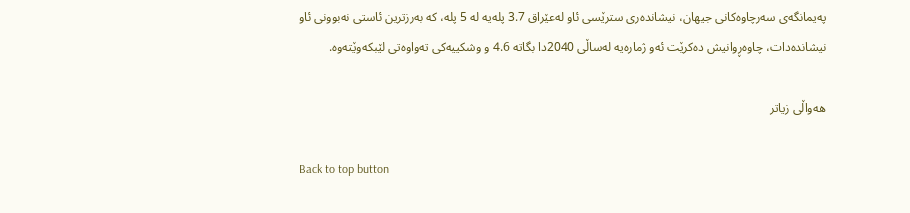په‌یمانگه‌ی سه‌رچاوه‌كانی جیهان، نیشانده‌ری سترێسی ئاو له‌عێراق 3.7 پلەیە ‌له ‌5 پلە، كه ‌به‌رزترین ئاستی نه‌بوونی ئاو نیشانده‌دات، چاوه‌ڕوانیش ده‌كرێت ئه‌و ژماره‌یه‌ له‌ساڵی 2040دا بگاته ‌4.6 و وشكییه‌كی ته‌واوه‌تی لێبكه‌وێته‌وه‌.

هەواڵی زیاتر

Back to top button